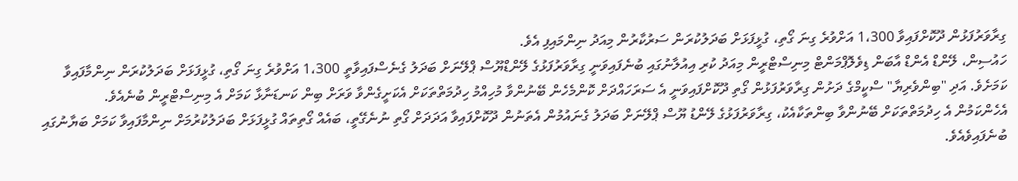ގިރާވަރުފަޅުން ދޫކޮށްފައިވާ 1،300 އަށްވުރެ ގިނަ ގޯތި، ގުޅީފަޅަށް ބަދަލުކުރަން ސަރުކާރުން މިއަދު ނިންމައިފި އެވެ.
ހައުސިން، ލޭންޑް އެންޑް އާބަން ޑިވެލޮޕްމަންޓް މިނިސްޓްރީން މިއަދު ކުރި އިއުލާނުގައި ބުނެފައިވަނީ ގިރާވަރުފަޅުގެ ލޭންޑްޔޫސް ޕްލޭނަށް ބަދަލު ގެނެސްފައިވާތީ 1،300 އަށްވުރެ ގިނަ ގޯތި، ގުޅީފަޅަށް ބަދަލުކުރަން ނިންމާފައިވާ ކަމަށެވެ. އަދި "ބިންވެރިޔާ" ސްކީމްގެ ދަށުން ގިރާވަރުފަޅުން ގޯތި ދޫކޮށްފައިވަނީ އެ ސަރަހައްދަށް ކޮންމެހެން ބޭނުންވާ މުހިއްމު ހިދުމަތްތަކަށް އެކަށީގެންވާ ވަރަށް ބިން ކަނޑަނާޅާ ކަމަށް އެ މިނިސްޓްރީން ބުނެއެވެ.
އެހެންކަމުން އެ ހިދުމަތްތަކަށް ބޭނުންވާ ބިންތަކާއެކު، ގިރާވަރުފަޅުގެ ލޭންޑު ޔޫސް ޕްލޭނަށް ބަދަލު ގެނައުމުން އެތަނުން ދޫކޮށްފައިވާ އަދަދަށް ގޯތި ނުނެގޭތީ، ބައެއް ގޯތިތައް ގުޅީފަޅަށް ބަދަލުކުރުމަށް ނިންމާފައިވާ ކަމަށް ބަޔާނުގައި ބުނެފައިވެއެވެ.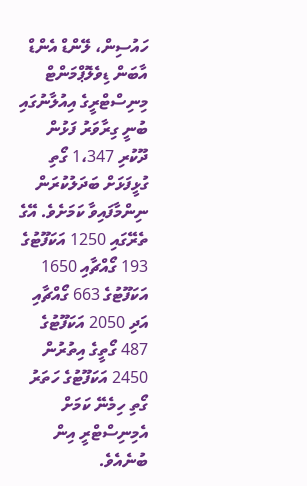ހައުސިން، ލޭންޑް އެންޑް އާބަން ޑިވެލޮޕްމަންޓް މިނިސްޓްރީގެ އިއުލާނުގައި ބުނީ ގިރާވަރު ފަޅުން ދޫކުރި 1،347 ގޯތި ގުޅީފަޅަށް ބަދަލުކުރަން ނިންމާފައިވާ ކަމަށެވެ. އޭގެ ތެރޭގައި 1250 އަކަފޫޓުގެ 193 ގޯއްޗާއި 1650 އަކަފޫޓުގެ 663 ގޯއްޗާއި އަދި 2050 އަކަފޫޓުގެ 487 ގޯތީގެ އިތުރުން 2450 އަކަފޫޓުގެ ހަތަރު ގޯތި ހިމެނޭ ކަމަށް އެމިނިސްޓްރީ އިން ބުނެއެވެ.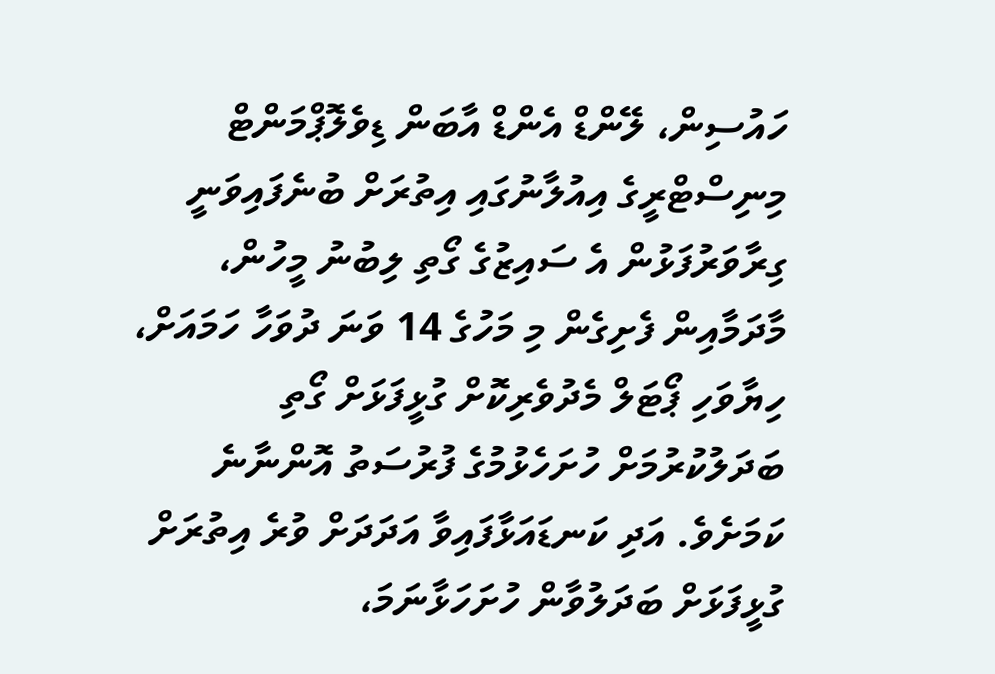ހައުސިން، ލޭންޑް އެންޑް އާބަން ޑިވެލޮޕްމަންޓް މިނިސްޓްރީގެ އިއުލާނުގައި އިތުރަށް ބުނެފައިވަނީ ގިރާވަރުފަޅުން އެ ސައިޒުގެ ގޯތި ލިބުނު މީހުން، މާދަމާއިން ފެށިގެން މި މަހުގެ 14 ވަނަ ދުވަހާ ހަމައަށް، ހިޔާވަހި ޕޯޓަލް މެދުވެރިކޮށް ގުޅީފަޅަށް ގޯތި ބަދަލުކުރުމަށް ހުށަހެޅުމުގެ ފުރުސަތު އޮންނާނެ ކަމަށެވެ. އަދި ކަނޑައަޅާފައިވާ އަދަދަށް ވުރެ އިތުރަށް ގުޅީފަޅަށް ބަދަލުވާން ހުށަހަޅާނަމަ،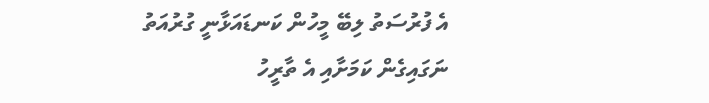އެ ފުރުސަތު ލިބޭ މީހުން ކަނޑައަޅާނީ ގުރުއަތު ނަގައިގެން ކަމަށާއި އެ ތާރީހު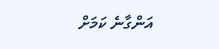އަންގާނެ ކަމަށް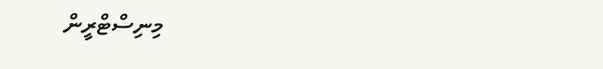މިނިސްޓްރީން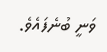ވަނީ ބުނެފައެވެ.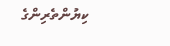ކިޔުންތެރިންގެ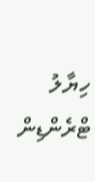ހިޔާލު
ޓްރެންޑިން